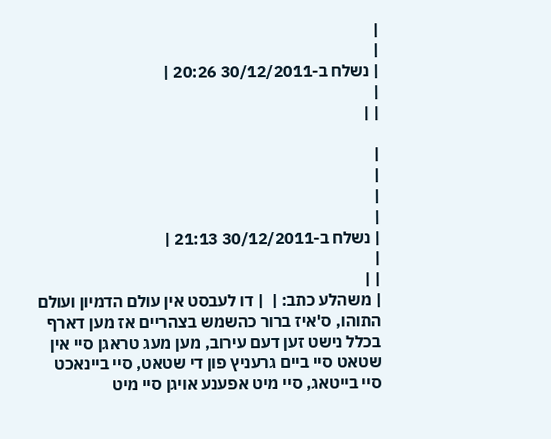|
|
| נשלח ב-30/12/2011 20:26 |
|
| |

|
|
|
|
| נשלח ב-30/12/2011 21:13 |
|
| |
| משהלע כתב: |  | דו לעבסט אין עולם הדמיון ועולם התוהו, ס'איז ברור כהשמש בצהריים אז מען דארף בכלל נישט זען דעם עירוב, מען מעג טראגן סיי אין שטאט סיי ביים גרעניץ פון די שטאט, סיי ביינאכט סיי בייטאג, סיי מיט אפענע אויגן סיי מיט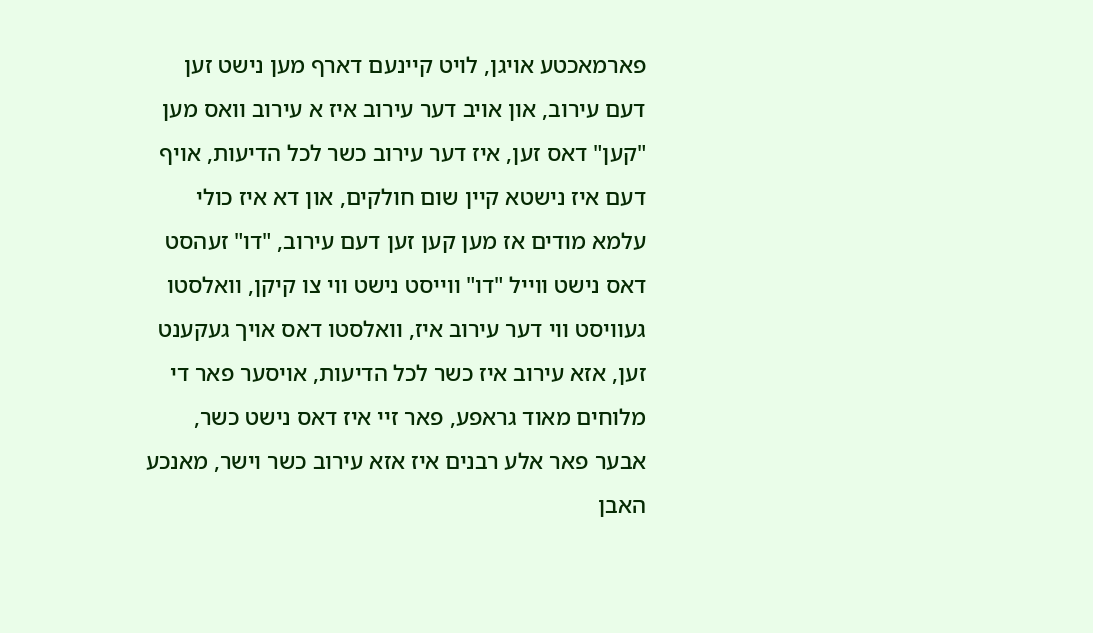פארמאכטע אויגן, לויט קיינעם דארף מען נישט זען דעם עירוב, און אויב דער עירוב איז א עירוב וואס מען "קען" דאס זען, איז דער עירוב כשר לכל הדיעות, אויף דעם איז נישטא קיין שום חולקים, און דא איז כולי עלמא מודים אז מען קען זען דעם עירוב, "דו" זעהסט דאס נישט ווייל "דו" ווייסט נישט ווי צו קיקן, וואלסטו געוויסט ווי דער עירוב איז, וואלסטו דאס אויך געקענט זען, אזא עירוב איז כשר לכל הדיעות, אויסער פאר די מלוחים מאוד גראפע, פאר זיי איז דאס נישט כשר, אבער פאר אלע רבנים איז אזא עירוב כשר וישר, מאנכע האבן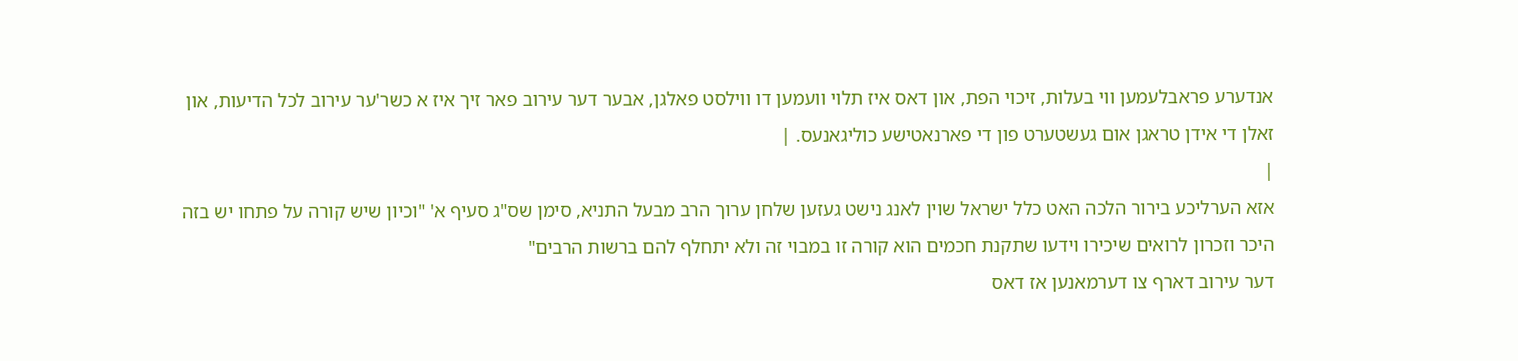אנדערע פראבלעמען ווי בעלות, זיכוי הפת, און דאס איז תלוי וועמען דו ווילסט פאלגן, אבער דער עירוב פאר זיך איז א כשר'ער עירוב לכל הדיעות, און זאלן די אידן טראגן אום געשטערט פון די פארנאטישע כוליגאנעס. |
|
אזא הערליכע בירור הלכה האט כלל ישראל שוין לאנג נישט געזען שלחן ערוך הרב מבעל התניא, סימן שס"ג סעיף א' "וכיון שיש קורה על פתחו יש בזה היכר וזכרון לרואים שיכירו וידעו שתקנת חכמים הוא קורה זו במבוי זה ולא יתחלף להם ברשות הרבים"
דער עירוב דארף צו דערמאנען אז דאס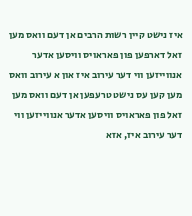איז נישט קיין רשות הרבים אן דעם וואס מען זאל דארפען פון פאראויס וויסען אדער אנווייזען ווי דער עירוב איז און א עירוב וואס מען קען עס נישט טרעפען אן דעם וואס מען זאל פון פאראויס וויסען אדער אנווייזען ווי דער עירוב איז, אזא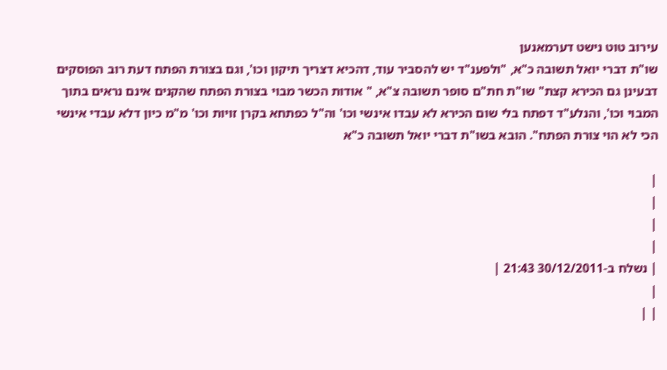עירוב טוט נישט דערמאנען
שו"ת דברי יואל תשובה כ"א, "ולפענ"ד יש להסביר עוד, דהכיא דצריך תיקון וכו', וגם בצורת הפתח דעת רוב הפוסקים דבעינן גם הכירא קצת" שו"ת חת"ם סופר תשובה צ"א, " אודות הכשר מבוי בצורת הפתח שהקנים אינם נראים בתוך המבוי וכו', והנלע"ד דפתח בלי שום הכירא לא עבדו אינשי וכו' וה"ל כפתחא בקרן זויות וכו' מ"מ כיון דלא עבדי אינשי הכי לא הוי צורת הפתח". הובא בשו"ת דברי יואל תשובה כ"א

|
|
|
|
| נשלח ב-30/12/2011 21:43 |
|
| |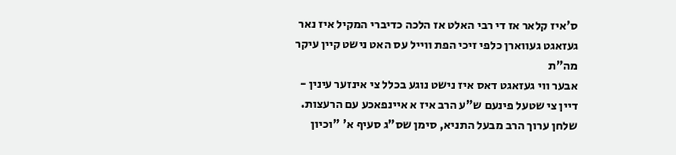ס'איז קלאר אז די רבי האלט אז הלכה כדיברי המקיל איז נאר געזאגט געווארן כלפי זיכי הפת ווייל עס האט נישט קיין עיקר מה"ת
אבער ווי געזאגט דאס איז נישט נוגע בכלל צי אינזער עינין - דיין צי שטעל פינעם ש"ע הרב איז א איינפאכע עם הרעצות.
שלחן ערוך הרב מבעל התניא, סימן שס"ג סעיף א' "וכיון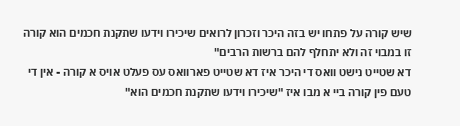שיש קורה על פתחו יש בזה היכר וזכרון לרואים שיכירו וידעו שתקנת חכמים הוא קורה זו במבוי זה ולא יתחלף להם ברשות הרבים"
דא שטייט נישט וואס די היכר איז דא שטייט פארוואס עס פעלט אויס א קורה - אין די טעם פין קורה ביי א מבו איז "שיכירו וידעו שתקנת חכמים הוא"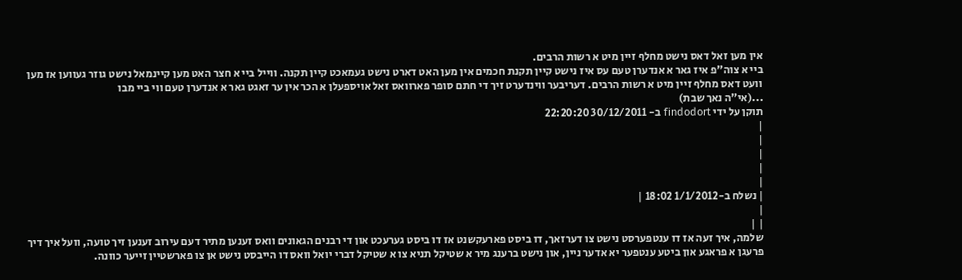אין מען זאל דאס נישט מחלף זיין מיט א רשות הרבים.
ביי א צוה"פ איז גאר א אנדערן טעם עס איז נישט קיין תקנת חכמים אין מען האט דארט נישט געמאכט קיין תקנה. ווייל ביי א חצר האט מען קיינמאל נישט גוזר געווען אז מען וועט דאס מחלף זיין מיט א רשות הרבים. דעריבער ווינדערט זיך די חתם סופר פארוואס זאל אויספעלן א הכר אין ער זאגט גאר א אנדערן טעם ווי ביי מבו
...(אי"ה נאך שבת)
תוקן על ידי findodort ב- 30/12/2011 22:20:20
|
|
|
|
|
| נשלח ב-1/1/2012 18:02 |
|
| |
שלמה, איך זעה אז דו ענטפערסט נישט צו דערזאך, דו ביסט פארעקשנט אז דו ביסט גערעכט און די רבנים הגאונים וואס זענען מתיר דעם עירוב זענען זיך טועה, וועל איך דיך פרעגן א פראגע און ביטע ענטפער יא אדער ניין, און נישט ברענג מיר א שטיקל תניא צו א שטיקל דברי יואל וואס דו הייבסט נישט אן צו פארשטיין זייער כוונה.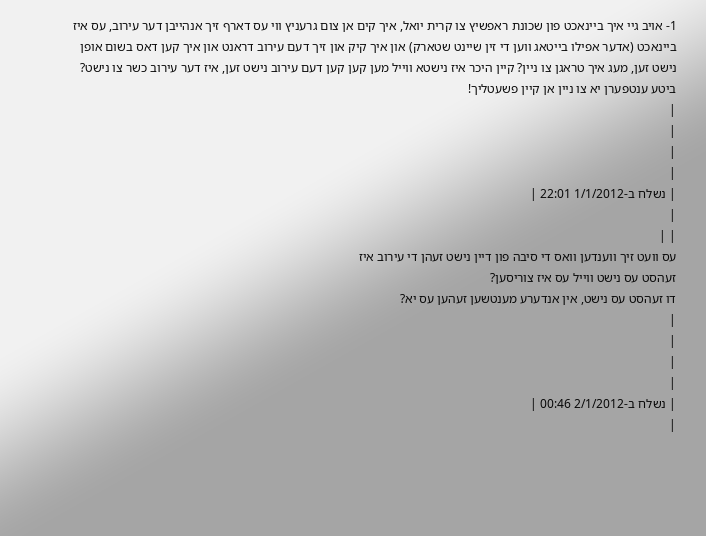1- אויב גיי איך ביינאכט פון שכונת ראפשיץ צו קרית יואל, איך קים אן צום גרעניץ ווי עס דארף זיך אנהייבן דער עירוב, עס איז ביינאכט (אדער אפילו בייטאג ווען די זין שיינט שטארק) און איך קיק און זיך דעם עירוב דראנט און איך קען דאס בשום אופן נישט זען, מעג איך טראגן צו ניין? קיין היכר איז נישטא ווייל מען קען קען דעם עירוב נישט זען, איז דער עירוב כשר צו נישט? ביטע ענטפערן יא צו ניין אן קיין פשעטליך!
|
|
|
|
| נשלח ב-1/1/2012 22:01 |
|
| |
עס וועט זיך ווענדען וואס די סיבה פון דיין נישט זעהן די עירוב איז
זעהסט עס נישט ווייל עס איז צוריסען?
דו זעהסט עס נישט, אין אנדערע מענטשען זעהען עס יא?
|
|
|
|
| נשלח ב-2/1/2012 00:46 |
|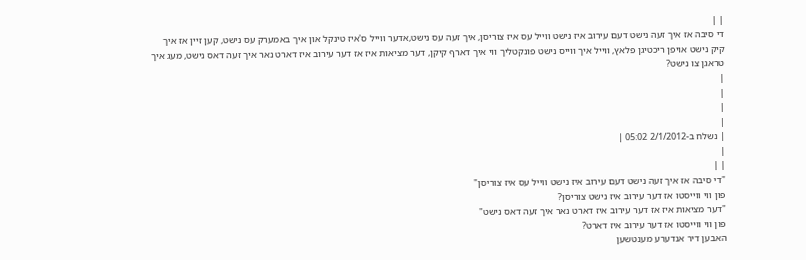| |
די סיבה אז איך זעה נישט דעם עירוב איז נישט ווייל עס איז צוריסן, איך זעה עס נישט,אדער ווייל ס'איז טינקל און איך באמערק עס נישט, קען זיין אז איך קיק נישט אויפן ריכטיגן פלאץ, ווייל איך ווייס נישט פונקטליך ווי איך דארף קיקן, דער מציאות איז אז דער עירוב איז דארט נאר איך זעה דאס נישט, מעג איך טראגן צו נישט?
|
|
|
|
| נשלח ב-2/1/2012 05:02 |
|
| |
"די סיבה אז איך זעה נישט דעם עירוב איז נישט ווייל עס איז צוריסן"
פון ווי ווייסטו אז דער עירוב איז נישט צוריסן?
"דער מציאות איז אז דער עירוב איז דארט נאר איך זעה דאס נישט"
פון ווי ווייסטו אז דער עירוב איז דארט?
האבען דיר אנדערע מענטשען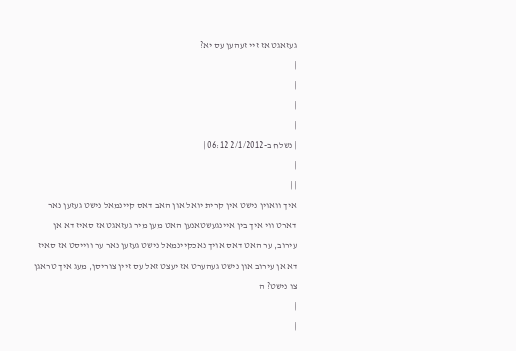געזאגט אז זיי זעהען עס יא?
|
|
|
|
| נשלח ב-2/1/2012 06:12 |
|
| |
איך וואוין נישט אין קרית יואל און האב דאס קיינמאל נישט געזען נאר דארט ווי איך בין איינגעשטאנען האט מען מיר געזאגט אז סאיז דא אן עירוב, ער האט דאס אויך נאכקיינמאל נישט געזען נאר ער ווייסט אז סאיז דא אן עירוב און נישט געהערט אז יעצט זאל עס זיין צוריסן, מעג איך טראגן צו נישט? ה
|
|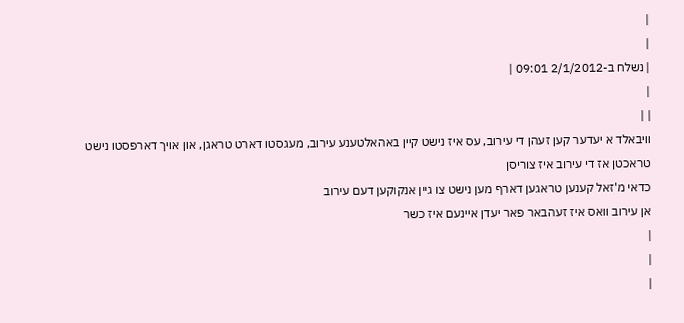|
|
| נשלח ב-2/1/2012 09:01 |
|
| |
וויבאלד א יעדער קען זעהן די עירוב, עס איז נישט קיין באהאלטענע עירוב, מעגסטו דארט טראגן, און אויך דארפסטו נישט טראכטן אז די עירוב איז צוריסן
כדאי מ'זאל קענען טראגען דארף מען נישט צו גיין אנקוקען דעם עירוב
אן עירוב וואס איז זעהבאר פאר יעדן איינעם איז כשר
|
|
|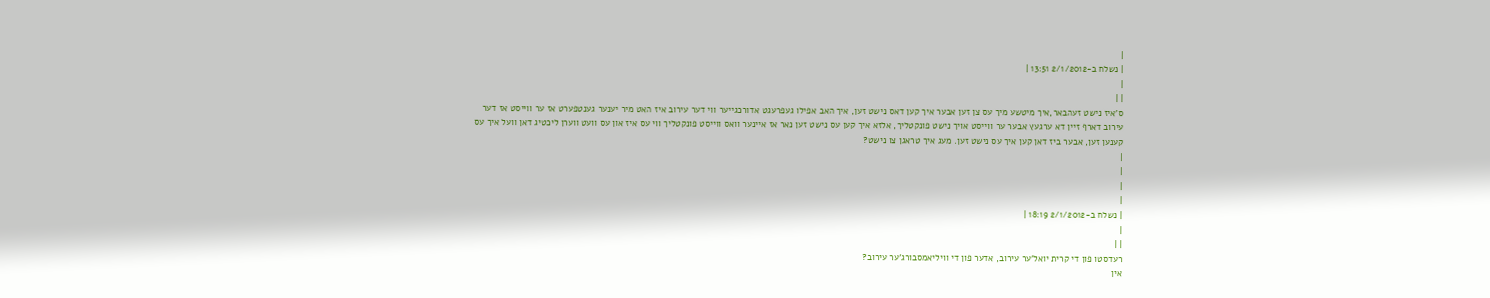|
| נשלח ב-2/1/2012 13:51 |
|
| |
ס'איז נישט זעהבאר,איך מיטשע מיך עס צן זען אבער איך קען דאס נישט זען, איך האב אפילו געפרעגט אדורכגייער ווי דער עירוב איז האט מיר יענער גענטפערט אז ער ווייסט אז דער עירוב דארף זיין דא ערגעץ אבער ער ווייסט אויך נישט פונקטליך, אלזא איך קען עס נישט זען נאר אז איינער וואס ווייסט פונקטליך ווי עס איז און עס וועט ווערן ליכטיג דאן וועל איך עס קענען זען, אבער ביז דאן קען איך עס נישט זען. מעג איך טראגן צו נישט?
|
|
|
|
| נשלח ב-2/1/2012 18:19 |
|
| |
רעדסטו פון די קרית יואל'ער עירוב, אדער פון די וויליאמסבורג'ער עירוב?
אין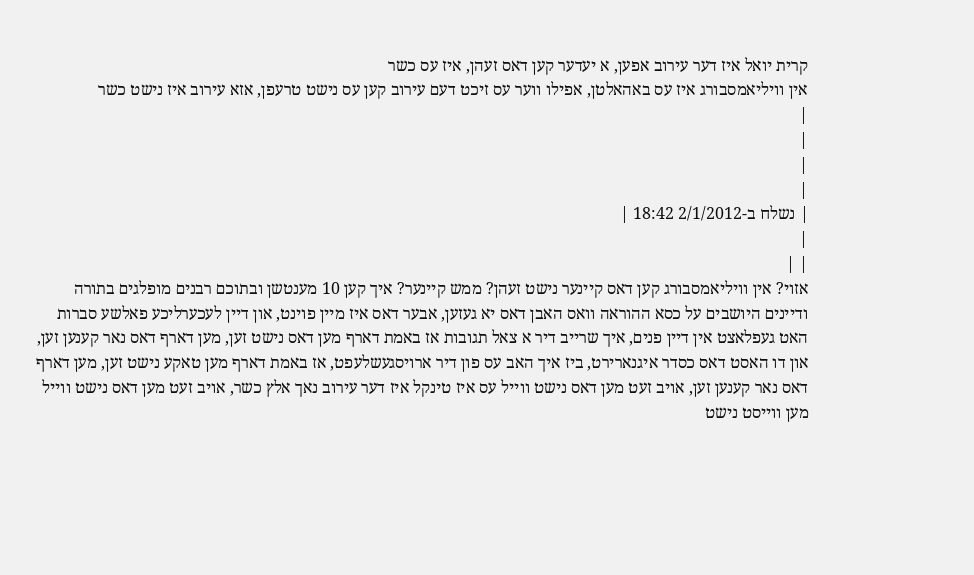קרית יואל איז דער עירוב אפען, א יעדער קען דאס זעהן, איז עס כשר
אין וויליאמסבורג איז עס באהאלטן, אפילו ווער עס זיכט דעם עירוב קען עס נישט טרעפן, אזא עירוב איז נישט כשר
|
|
|
|
| נשלח ב-2/1/2012 18:42 |
|
| |
אזוי? אין וויליאמסבורג קען דאס קיינער נישט זעהן? ממש קיינער? איך קען 10 מענטשן ובתוכם רבנים מופלגים בתורה ודיינים היושבים על כסא ההוראה וואס האבן דאס יא געזען, אבער דאס איז מיין פוינט, און דיין לעכערליכע פאלשע סברות האט געפלאצט אין דיין פנים, איך שרייב דיר א צאל תגובות אז באמת דארף מען דאס נישט זען, מען דארף דאס נאר קענען זען, און דו האסט דאס כסדר איגנארירט, ביז איך האב עס פון דיר ארויסגעשלעפט, אז באמת דארף מען טאקע נישט זען, מען דארף דאס נאר קענען זען, אויב זעט מען דאס נישט ווייל עס איז טינקל איז דער עירוב נאך אלץ כשר, אויב זעט מען דאס נישט ווייל מען ווייסט נישט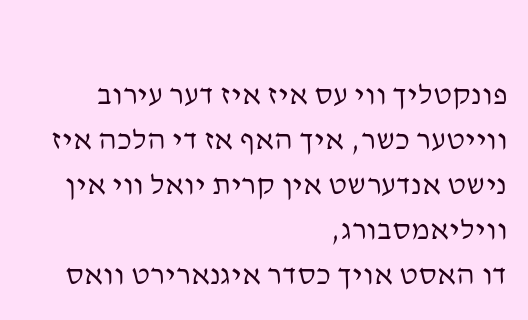פונקטליך ווי עס איז איז דער עירוב ווייטער כשר, איך האף אז די הלכה איז נישט אנדערשט אין קרית יואל ווי אין וויליאמסבורג,
דו האסט אויך כסדר איגנארירט וואס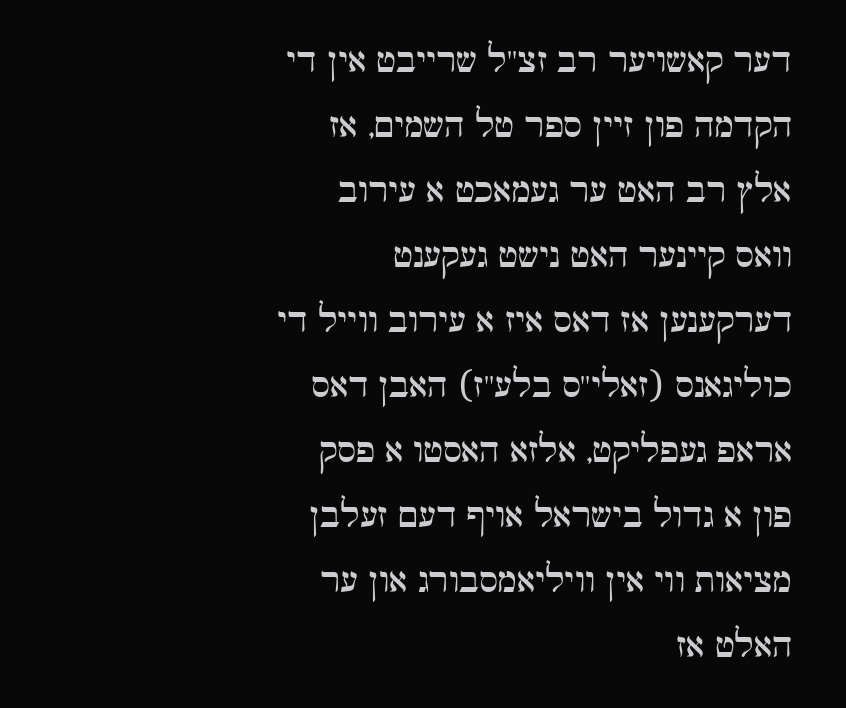דער קאשויער רב זצ''ל שרייבט אין די הקדמה פון זיין ספר טל השמים, אז אלץ רב האט ער געמאכט א עירוב וואס קיינער האט נישט געקענט דערקענען אז דאס איז א עירוב ווייל די כוליגאנס (זאלי''ס בלע''ז) האבן דאס אראפ געפליקט, אלזא האסטו א פסק פון א גדול בישראל אויף דעם זעלבן מציאות ווי אין וויליאמסבורג און ער האלט אז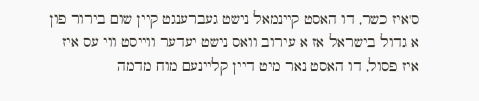ס'איז כשר, דו האסט קיינמאל נישט געברענגט קיין שום בירור פון א גדול בישראל אז א עירוב וואס נישט יעדער ווייסט ווי עס איז איז פסול, דו האסט נאר מיט דיין קליינעם מוח מדמה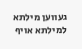געווען מילתא למילתא אויף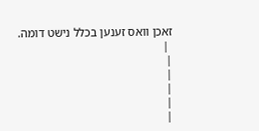זאכן וואס זענען בכלל נישט דומה.
 |
|
|
|
|
|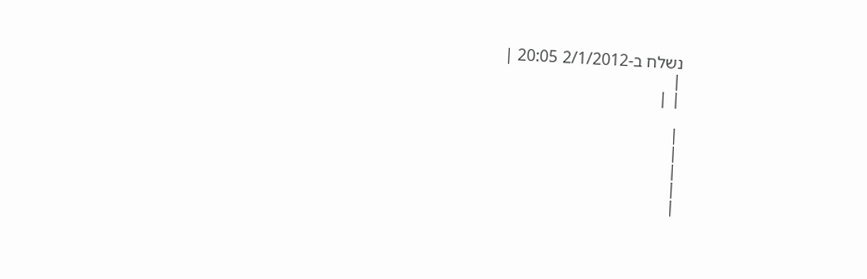נשלח ב-2/1/2012 20:05 |
|
| |

|
|
|
|
|